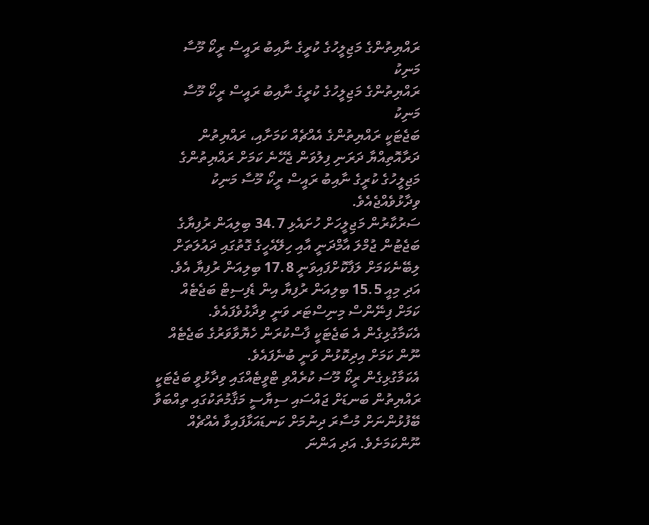ރައްޔިތުންގެ މަޖިލީހުގެ ކުރީގެ ނާއިބު ރައީސް ރީކޯ މޫސާ މަނިކު
ރައްޔިތުންގެ މަޖިލީހުގެ ކުރީގެ ނާއިބު ރައީސް ރީކޯ މޫސާ މަނިކު
ބަޖެޓަކީ ރައްޔިތުންގެ އެއްޗެއް ކަމަށާއި، ރައްޔިތުން ދަރާއޮތިއްޔާ ދަރަނި ފިލުވަން ޖެހޭނެ ކަމަށް ރައްޔިތުންގެ މަޖިލީހުގެ ކުރީގެ ނާއިބު ރައީސް ރީކޯ މޫސާ މަނިކު ވިދާޅުވެއްޖެއެވެ.
ސަރުކާރުން މަޖިލީހަށް ހުށައެޅި 34.7 ބިލިއަން ރުފިޔާގެ ބަޖެޓުން ޖުމްލަ އާމްދަނީ އާއި ހިލޭއެހީގެ ގޮތުގައި ދައުލަތަށް ލިބޭނެކަމަށް ލަފާކޮށްފައިވަނީ 17.8 ބިލިއަން ރުފިޔާ އެވެ. އަދި މިއީ 15.5 ބިލިއަން ރުފިޔާ އިން ޑެފިސިޓް ބަޖެޓެއް ކަމަށް ފިނޭންސް މިނިސްޓަރ ވަނީ ވިދާޅުވެފައެވެ. އެކަމާގުޅިގެން އެ ބަޖެޓަކީ ފާސްކުރަން ހެޔޮވާވަރުގެ ބަޖެޓެއް ނޫން ކަމަށް އިދިކޮޅުން ވަނީ ބުނެފައެވެ.
އެކަމާގުޅިގެން ރީކޯ މޫސަ ކުރެއްވި ޓްވީޓެއްގައި ވިދާޅުވީ ބަޖެޓަކީ ރައްޔިތުން ބަނޑަށް ޖައްސައި ސިޔާސީ މަޤާމުތަކުގައި ތިއްބަވާ ބޭފުޅުންނަށް މުސާރަ ދިނުމަށް ކަނޑައަޅާފައިވާ އެއްޗެއް ނޫންކަމަށެވެ. އަދި އަންނަ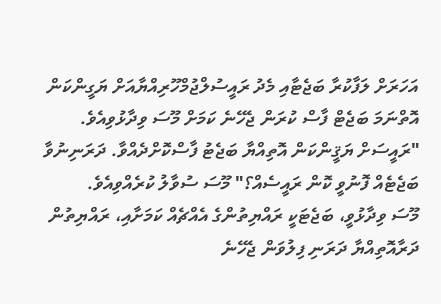އަހަރަށް ލަފާކުރާ ބަޖެޓާއި މެދު ރައީސުލްޖުމްހޫރިއްޔާއަށް ޔަގީންކަން އޮތްނަމަ ބަޖެޓް ފާސް ކުރަން ޖެހޭނެ ކަމަށް މޫސަ ވިދާޅުވިއެވެ.
"ރައީސަށް ޔަޤީންކަން އޮތިއްޔާ ބަޖެޓު ފާސްކޮށްދެއްވާ. ދަރަނިނުވާ ބަޖެޓެއް ފޮނުވީ ކޮން ރައީސެއް؟" މޫސަ ސުވާލު ކުރެއްވިއެވެ.
މޫސަ ވިދާޅުވީ، ބަޖެޓަކީ ރައްޔިތުންގެ އެއްޗެއް ކަމަށާއި، ރައްޔިތުން ދަރާއޮތިއްޔާ ދަރަނި ފިލުވަން ޖެހޭނެ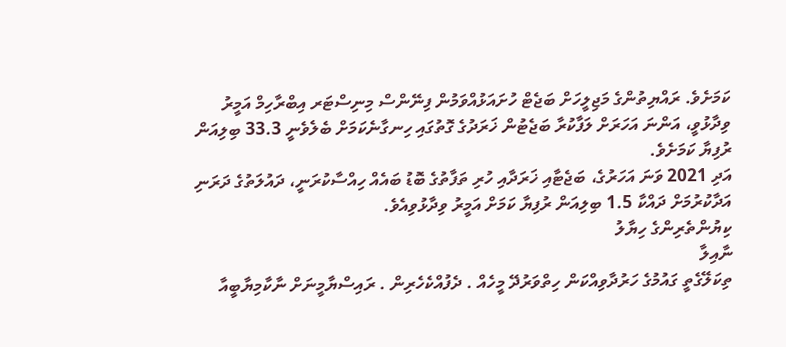ކަމަށެވެ. ރައްޔިތުންގެ މަޖިލީހަށް ބަޖެޓް ހުށައަޅުއްވަމުން ފިނޭންސް މިނިސްޓަރ އިބްރާހިމް އަމީރު ވިދާޅުވީ، އަންނަ އަހަރަށް ލަފާކުރާ ބަޖެޓުން ޚަރަދުގެ ގޮތުގައި ހިނގާނެކަމަށް ބެލެވެނީ 33.3 ބިލިއަން ރުފިޔާ ކަމަށެވެ.
އަދި 2021 ވަނަ އަހަރުގެ، ބަޖެޓާއި ޚަރަދާއި ހުރި ތަފާތުގެ ބޮޑު ބައެއް ހިއްސާކުރަނީ، ދައުލަތުގެ ދަރަނި އަދާކުރުމަށް ދައްކާ 1.5 ބިލިއަން ރުފިޔާ ކަމަށް އަމީރު ވިދާޅުވިއެވެ.
ކިޔުންތެރިންގެ ހިޔާލު
ނާއިލާ
ތިކަލޭގެތީ ގައުމުގެ ހަރުދާވިއްކަން ހިތްވަރުދޭ މީހެއް . ދެފުއްކެހެރިން . ރައިސްޔާމީނަށް ނާކާމިޔާބީއާ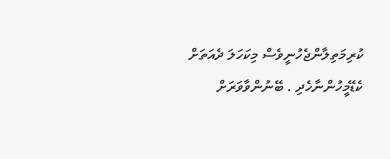ކުރިމަތިލާންޖެހުނީވެސް މިކަހަލަ ދެއަތަށް ކެޑޭމީހުންނާހެދި . ބޭނުންވާވަރަށް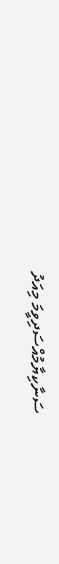ސަނާކިޔާމުއްސަދިވީމަ މިއަދު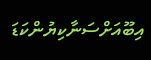އިބޫއަށްސަނާކިޔުންކަޑަ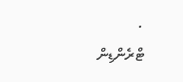.
ޓްރެންޑިން